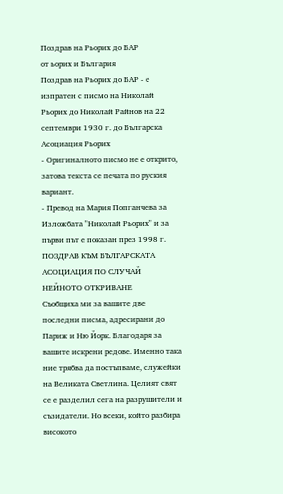Поздрав на Рьорих до БАР
от ьорих и България
Поздрав на Рьорих до БАР - e изпратен с писмо на Николай Рьорих до Николай Райнов на 22 септември 1930 г. до Българска Асоциация Рьорих
- Оригиналното писмо не е открито, затова текста се печата по руския вариант.
- Превод на Мария Попганчева за Изложбата "Николай Рьорих" и за първи път е показан през 1998 г.
ПОЗДРАВ КЪМ БЪЛГАРСКАТА АСОЦИАЦИЯ ПО СЛУЧАЙ НЕЙНОТО ОТКРИВАНЕ
Съобщиха ми за вашите две последни писма, адресирани до Париж и Ню Йорк. Благодаря за вашите искрени редове. Именно така ние трябва да постъпваме, служейки на Великата Светлина. Целият свят се е разделил сега на разрушители и съзидатели. Но всеки, който разбира високото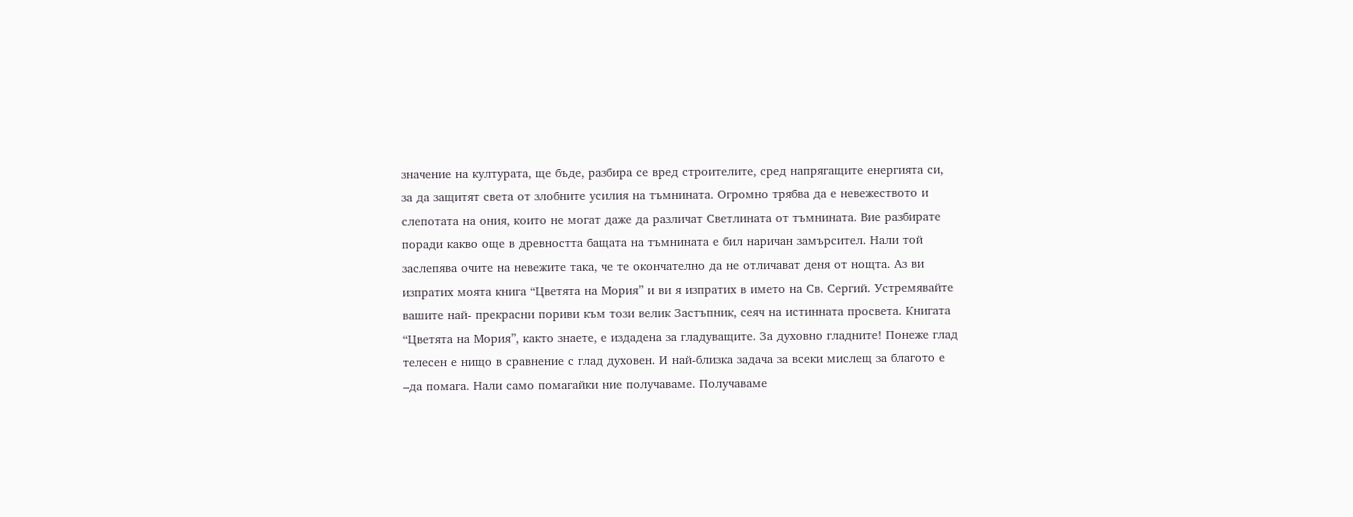значение на културата, ще бъде, разбира се вред строителите, сред напрягащите енергията си, за да защитят света от злобните усилия на тъмнината. Огромно трябва да е невежеството и слепотата на ония, които не могат даже да различат Светлината от тъмнината. Вие разбирате поради какво още в древността бащата на тъмнината е бил наричан замърсител. Нали той заслепява очите на невежите така, че те окончателно да не отличават деня от нощта. Аз ви изпратих моята книга “Цветята на Мория” и ви я изпратих в името на Св. Сергий. Устремявайте вашите най- прекрасни пориви към този велик Застъпник, сеяч на истинната просвета. Книгата “Цветята на Мория”, както знаете, е издадена за гладуващите. За духовно гладните! Понеже глад телесен е нищо в сравнение с глад духовен. И най-близка задача за всеки мислещ за благото е –да помага. Нали само помагайки ние получаваме. Получаваме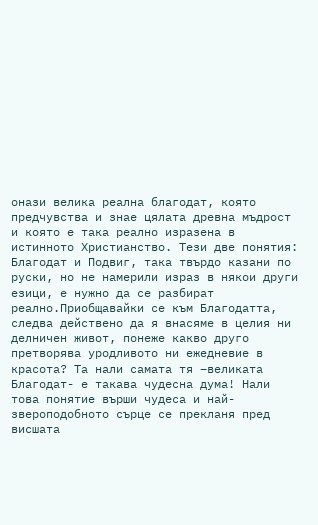онази велика реална благодат, която предчувства и знае цялата древна мъдрост и която е така реално изразена в истинното Христианство. Тези две понятия: Благодат и Подвиг, така твърдо казани по руски, но не намерили израз в някои други езици, е нужно да се разбират реално.Приобщавайки се към Благодатта, следва действено да я внасяме в целия ни делничен живот, понеже какво друго претворява уродливото ни ежедневие в красота? Та нали самата тя –великата Благодат- е такава чудесна дума! Нали това понятие върши чудеса и най-звероподобното сърце се прекланя пред висшата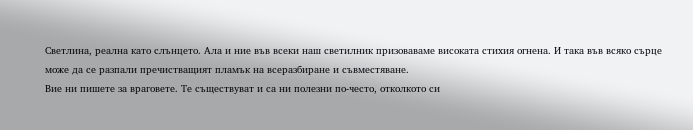Светлина, реална като слънцето. Ала и ние във всеки наш светилник призоваваме високата стихия огнена. И така във всяко сърце може да се разпали пречистващият пламък на всеразбиране и съвместяване.
Вие ни пишете за враговете. Те съществуват и са ни полезни по-често, отколкото си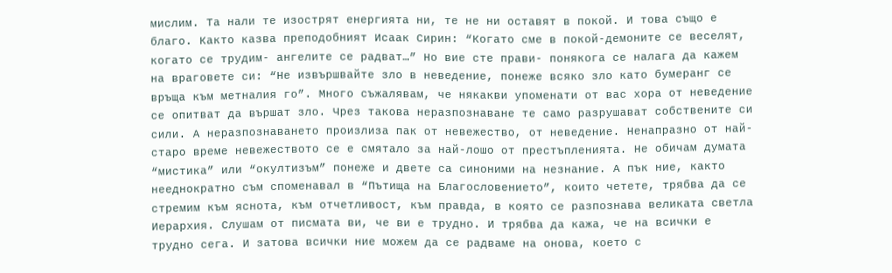мислим. Та нали те изострят енергията ни, те не ни оставят в покой. И това също е благо. Както казва преподобният Исаак Сирин: “Когато сме в покой-демоните се веселят, когато се трудим- ангелите се радват…” Но вие сте прави- понякога се налага да кажем на враговете си: “Не извършвайте зло в неведение, понеже всяко зло като бумеранг се връща към метналия го”. Много съжалявам, че някакви упоменати от вас хора от неведение се опитват да вършат зло. Чрез такова неразпознаване те само разрушават собствените си сили. А неразпознаването произлиза пак от невежество, от неведение. Ненапразно от най-старо време невежеството се е смятало за най-лошо от престъпленията. Не обичам думата “мистика” или “окултизъм” понеже и двете са синоними на незнание. А пък ние, както нееднократно съм споменавал в “Пътища на Благословението”, които четете, трябва да се стремим към яснота, към отчетливост, към правда, в която се разпознава великата светла Иерархия. Слушам от писмата ви, че ви е трудно. И трябва да кажа, че на всички е трудно сега. И затова всички ние можем да се радваме на онова, което с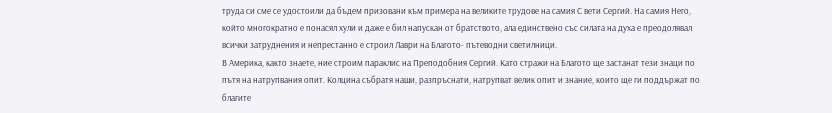труда си сме се удостоили да бъдем призовани към примера на великите трудове на самия С вети Сергий. На самия Него, който многократно е понасял хули и даже е бил напускан от братството, ала единствено със силата на духа е преодолявал всички затруднения и непрестанно е строил Лаври на Благото- пътеводни светилници.
В Америка, както знаете, ние строим параклис на Преподобния Сергий. Като стражи на Благото ще застанат тези знаци по пътя на натрупвания опит. Колцина събратя наши, разпръснати, натрупват велик опит и знание, които ще ги поддържат по благите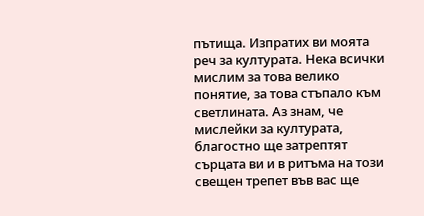пътища. Изпратих ви моята реч за културата. Нека всички мислим за това велико понятие, за това стъпало към светлината. Аз знам, че мислейки за културата, благостно ще затрептят сърцата ви и в ритъма на този свещен трепет във вас ще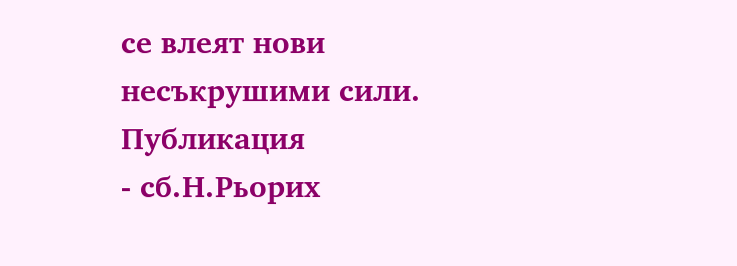се влеят нови несъкрушими сили.
Публикация
- сб.Н.Рьорих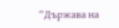“Държава на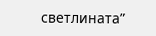светлината”